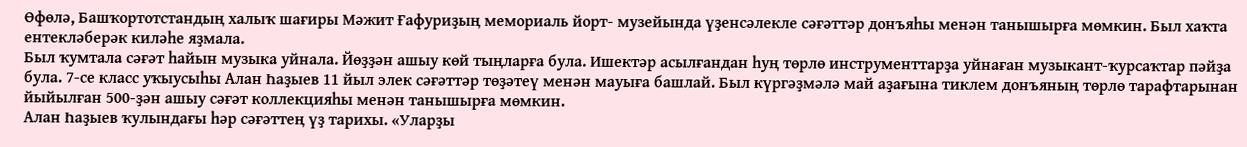Өфөлә, Башҡортотстандың халыҡ шағиры Мәжит Ғафуриҙың мемориаль йорт- музейында үҙенсәлекле сәғәттәр донъяһы менән танышырға мөмкин. Был хаҡта ентекләберәк киләһе яҙмала.
Был ҡумтала сәғәт һайын музыка уйнала. Йөҙҙән ашыу көй тыңларға була. Ишектәр асылғандан һуң төрлө инструменттарҙа уйнаған музыкант-ҡурсаҡтар пәйҙа була. 7-се класс уҡыусыһы Алан Һаҙыев 11 йыл элек сәғәттәр төҙәтеү менән мауыға башлай. Был күргәҙмәлә май аҙағына тиклем донъяның төрлө тарафтарынан йыйылған 500-ҙән ашыу сәғәт коллекцияһы менән танышырға мөмкин.
Алан Һаҙыев ҡулындағы һәр сәғәттең үҙ тарихы. «Уларҙы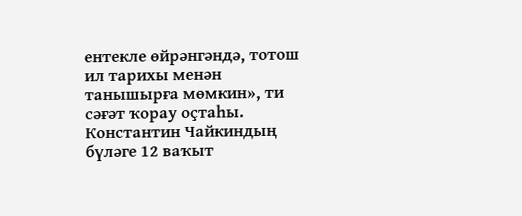ентекле өйрәнгәндә, тотош ил тарихы менән танышырға мөмкин», ти сәғәт ҡорау оҫтаһы. Константин Чайкиндың бүләге 12 ваҡыт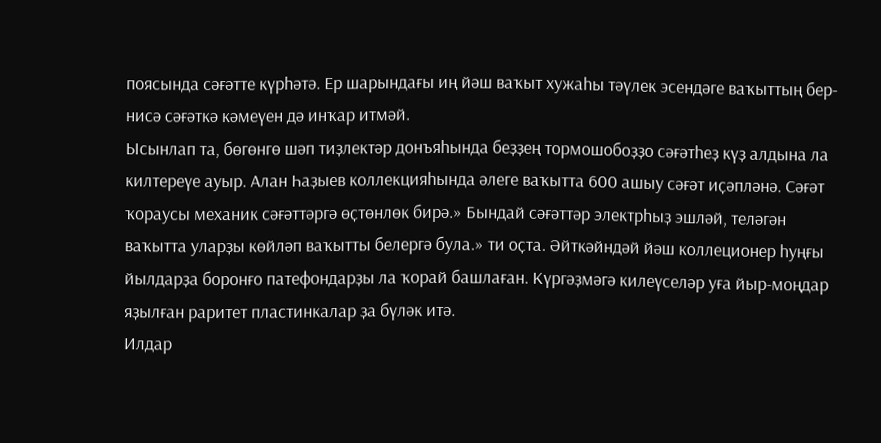поясында сәғәтте күрһәтә. Ер шарындағы иң йәш ваҡыт хужаһы тәүлек эсендәге ваҡыттың бер-нисә сәғәткә кәмеүен дә инҡар итмәй.
Ысынлап та, бөгөнгө шәп тиҙлектәр донъяһында беҙҙең тормошобоҙҙо сәғәтһеҙ күҙ алдына ла килтереүе ауыр. Алан Һаҙыев коллекцияһында әлеге ваҡытта 600 ашыу сәғәт иҫәпләнә. Сәғәт ҡораусы механик сәғәттәргә өҫтөнлөк бирә.» Бындай сәғәттәр электрһыҙ эшләй, теләгән ваҡытта уларҙы көйләп ваҡытты белергә була.» ти оҫта. Әйткәйндәй йәш коллеционер һуңғы йылдарҙа боронғо патефондарҙы ла ҡорай башлаған. Күргәҙмәгә килеүселәр уға йыр-моңдар яҙылған раритет пластинкалар ҙа бүләк итә.
Илдар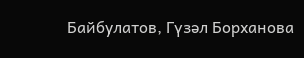Байбулатов, Гүзәл Борханова